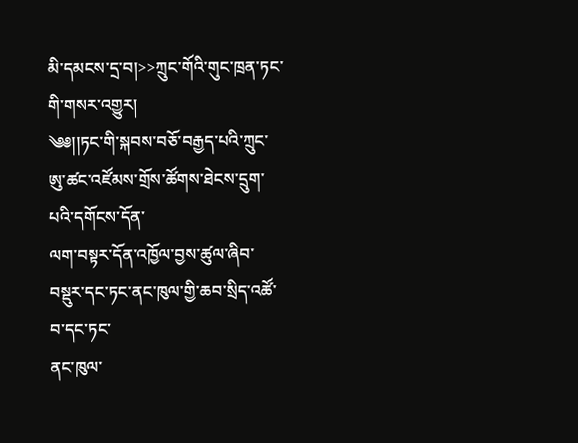མི་དམངས་དྲ་བ།>>ཀྲུང་གོའི་གུང་ཁྲན་ཏང་གི་གསར་འགྱུར།
༄༅།།ཏང་གི་སྐབས་བཅོ་བརྒྱད་པའི་ཀྲུང་ཨུ་ཚང་འཛོམས་གྲོས་ཚོགས་ཐེངས་དྲུག་པའི་དགོངས་དོན་
ལག་བསྟར་དོན་འཁྱོལ་བྱས་ཚུལ་ཞིབ་བསྡུར་དང་ཏང་ནང་ཁུལ་གྱི་ཆབ་སྲིད་འཚོ་བ་དང་ཏང་
ནང་ཁུལ་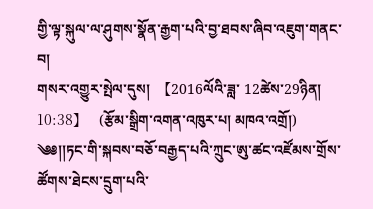གྱི་ལྟ་སྐུལ་ལ་ཤུགས་སྣོན་རྒྱག་པའི་བྱ་ཐབས་ཞིབ་འཇུག་གནང་བ།
གསར་འགྱུར་སྤེལ་དུས།  【2016ལོའི་ཟླ་ 12ཚེས་29ཉིན། 10:38】   (རྩོམ་སྒྲིག་འགན་འཁུར་པ། མཁའ་འགྲོ།)
༄༅།།ཏང་གི་སྐབས་བཅོ་བརྒྱད་པའི་ཀྲུང་ཨུ་ཚང་འཛོམས་གྲོས་ཚོགས་ཐེངས་དྲུག་པའི་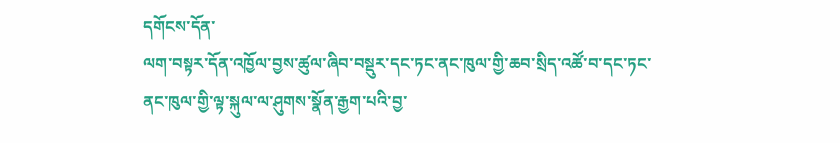དགོངས་དོན་
ལག་བསྟར་དོན་འཁྱོལ་བྱས་ཚུལ་ཞིབ་བསྡུར་དང་ཏང་ནང་ཁུལ་གྱི་ཆབ་སྲིད་འཚོ་བ་དང་ཏང་
ནང་ཁུལ་གྱི་ལྟ་སྐུལ་ལ་ཤུགས་སྣོན་རྒྱག་པའི་བྱ་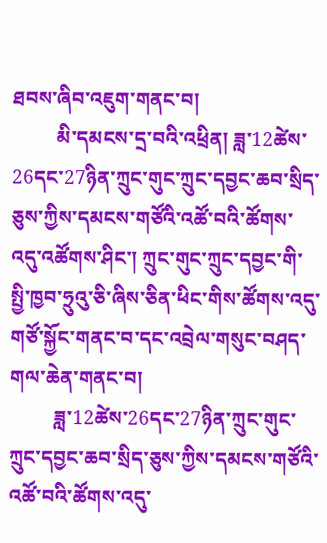ཐབས་ཞིབ་འཇུག་གནང་བ།
         མི་དམངས་དྲ་བའི་འཕྲིན། ཟླ་12ཚེས་26དང་27ཉིན་ཀྲུང་གུང་ཀྲུང་དབྱང་ཆབ་སྲིད་ཅུས་ཀྱིས་དམངས་གཙོའི་འཚོ་བའི་ཚོགས་འདུ་འཚོགས་ཤིང་། ཀྲུང་གུང་ཀྲུང་དབྱང་གི་སྤྱི་ཁྱབ་ཧྲུའུ་ཅི་ཞིས་ཅིན་ཕིང་གིས་ཚོགས་འདུ་གཙོ་སྐྱོང་གནང་བ་དང་འབྲེལ་གསུང་བཤད་གལ་ཆེན་གནང་བ།
         ཟླ་12ཚེས་26དང་27ཉིན་ཀྲུང་གུང་ཀྲུང་དབྱང་ཆབ་སྲིད་ཅུས་ཀྱིས་དམངས་གཙོའི་འཚོ་བའི་ཚོགས་འདུ་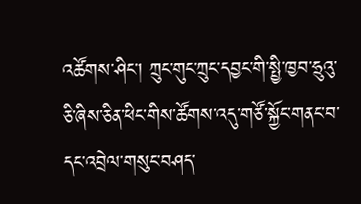འཚོགས་ཤིང་། ཀྲུང་གུང་ཀྲུང་དབྱང་གི་སྤྱི་ཁྱབ་ཧྲུའུ་ཅི་ཞིས་ཅིན་ཕིང་གིས་ཚོགས་འདུ་གཙོ་སྐྱོང་གནང་བ་དང་འབྲེལ་གསུང་བཤད་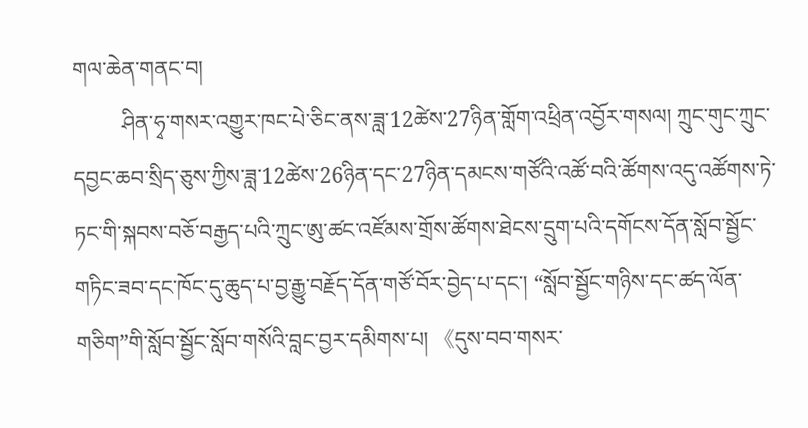གལ་ཆེན་གནང་བ།
         ཤིན་ཧྭ་གསར་འགྱུར་ཁང་པེ་ཅིང་ནས་ཟླ་12ཚེས་27ཉིན་གློག་འཕྲིན་འབྱོར་གསལ། ཀྲུང་གུང་ཀྲུང་དབྱང་ཆབ་སྲིད་ཅུས་ཀྱིས་ཟླ་12ཚེས་26ཉིན་དང་27ཉིན་དམངས་གཙོའི་འཚོ་བའི་ཚོགས་འདུ་འཚོགས་ཏེ་ཏང་གི་སྐབས་བཅོ་བརྒྱད་པའི་ཀྲུང་ཨུ་ཚང་འཛོམས་གྲོས་ཚོགས་ཐེངས་དྲུག་པའི་དགོངས་དོན་སློབ་སྦྱོང་གཏིང་ཟབ་དང་ཁོང་དུ་ཆུད་པ་བྱ་རྒྱུ་བརྗོད་དོན་གཙོ་བོར་བྱེད་པ་དང་། “སློབ་སྦྱོང་གཉིས་དང་ཚད་ལོན་གཅིག”གི་སློབ་སྦྱོང་སློབ་གསོའི་བླང་བྱར་དམིགས་པ། 《དུས་བབ་གསར་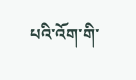པའི་འོག་གི་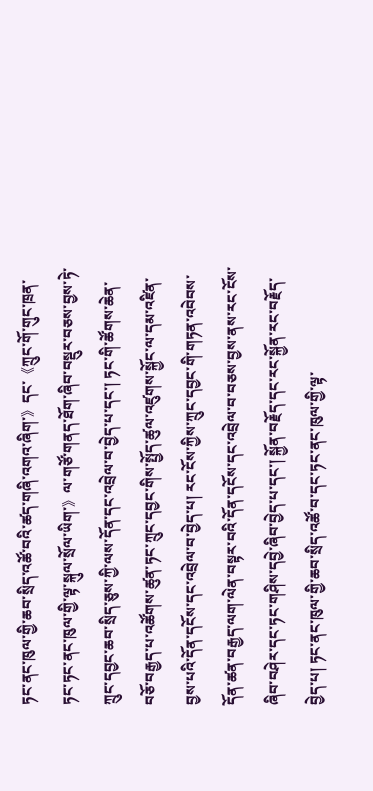ཏང་ནང་ཁུལ་གྱི་ཆབ་སྲིད་འཚོ་བའི་ཚད་གཞི་འགའ་ཞིག་》དང་《ཀྲུང་གོ་གུང་ཁྲན་ཏང་ཏང་ནང་ཁུལ་གྱི་ལྟ་སྐུལ་སྲོལ་ཡིག་》ལ་གཙོ་གནད་ཐོག་ཞིབ་བསྡུར་བཅས་བྱས་ཏེ་ཀྲུང་དབྱང་ཆབ་སྲིད་ཅུས་ཀྱི་ལས་དོན་དང་འབྲེལ་བ་བྱེད་པ་དང་། ཏང་གི་ཚོགས་ཆེན་བཅོ་བརྒྱད་པ་འཚོགས་ཚུན་ཏང་ཀྲུང་དབྱང་གིས་སྤྱོད་ཚུལ་འཛུགས་སྐྱོང་ལ་དམ་འཛིན་བྱས་པའི་དོན་དངོས་དང་འབྲེལ་བ་བྱེད་པ། རང་ངོས་ཀྱིས་ཀྲུང་དབྱང་གི་གཏན་འབེབས་དོན་ཚན་བརྒྱད་ལག་ལེན་བསྟར་བའི་དོན་དངོས་དང་འབྲེལ་བ་བཅས་བྱས་ནས་རང་ངོས་ཞིབ་བཤེར་དང་ཏང་གཤིས་དབྱེ་ཞིབ་བྱེད་པ་དང་། སྐྱོན་བརྗོད་དང་རང་སྐྱོན་རང་བརྗོད་བྱེད་པ། ཏང་ནང་ཁུལ་གྱི་ཆབ་སྲིད་འཚོ་བ་དང་ཏང་ནང་ཁུལ་གྱི་ལྟ་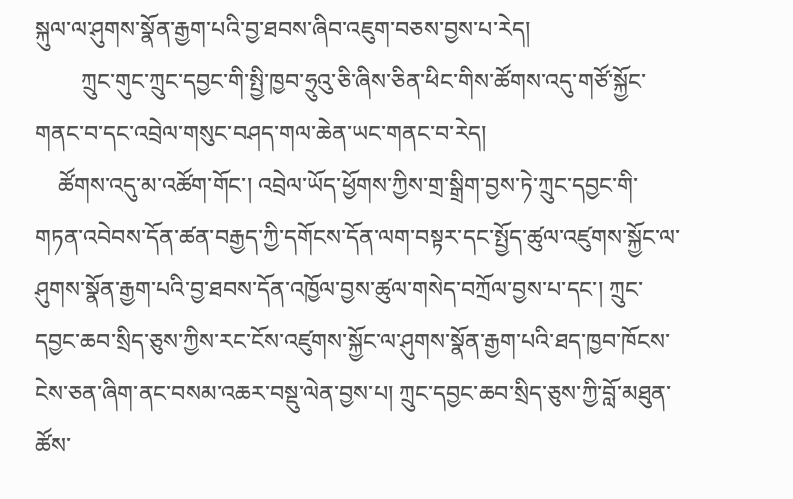སྐུལ་ལ་ཤུགས་སྣོན་རྒྱག་པའི་བྱ་ཐབས་ཞིབ་འཇུག་བཅས་བྱས་པ་རེད།
        ཀྲུང་གུང་ཀྲུང་དབྱང་གི་སྤྱི་ཁྱབ་ཧྲུའུ་ཅི་ཞིས་ཅིན་ཕིང་གིས་ཚོགས་འདུ་གཙོ་སྐྱོང་གནང་བ་དང་འབྲེལ་གསུང་བཤད་གལ་ཆེན་ཡང་གནང་བ་རེད།
    ཚོགས་འདུ་མ་འཚོག་གོང་། འབྲེལ་ཡོད་ཕྱོགས་ཀྱིས་གྲ་སྒྲིག་བྱས་ཏེ་ཀྲུང་དབྱང་གི་གཏན་འབེབས་དོན་ཚན་བརྒྱད་ཀྱི་དགོངས་དོན་ལག་བསྟར་དང་སྤྱོད་ཚུལ་འཛུགས་སྐྱོང་ལ་ཤུགས་སྣོན་རྒྱག་པའི་བྱ་ཐབས་དོན་འཁྱོལ་བྱས་ཚུལ་གསེད་བཀྲོལ་བྱས་པ་དང་། ཀྲུང་དབྱང་ཆབ་སྲིད་ཅུས་ཀྱིས་རང་ངོས་འཛུགས་སྐྱོང་ལ་ཤུགས་སྣོན་རྒྱག་པའི་ཐད་ཁྱབ་ཁོངས་ངེས་ཅན་ཞིག་ནང་བསམ་འཆར་བསྡུ་ལེན་བྱས་པ། ཀྲུང་དབྱང་ཆབ་སྲིད་ཅུས་ཀྱི་བློ་མཐུན་ཚོས་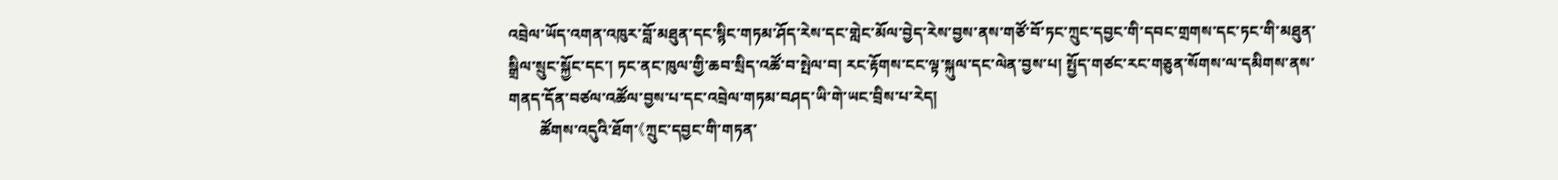འབྲེལ་ཡོད་འགན་འཁུར་བློ་མཐུན་དང་སྙིང་གཏམ་ཤོད་རེས་དང་གླེང་མོལ་བྱེད་རེས་བྱས་ནས་གཙོ་བོ་ཏང་ཀྲུང་དབྱང་གི་དབང་གྲགས་དང་ཏང་གི་མཐུན་སྒྲིལ་སྲུང་སྐྱོང་དང་། ཏང་ནང་ཁུལ་གྱི་ཆབ་སྲིད་འཚོ་བ་སྤེལ་བ། རང་རྟོགས་ངང་ལྟ་སྐུལ་དང་ལེན་བྱས་པ། སྤྱོད་གཙང་རང་གཅུན་སོགས་ལ་དམིགས་ནས་གནད་དོན་བཙལ་འཚོལ་བྱས་པ་དང་འབྲེལ་གཏམ་བཤད་ཡི་གེ་ཡང་བྲིས་པ་རེད།
        ཚོགས་འདུའི་ཐོག་《ཀྲུང་དབྱང་གི་གཏན་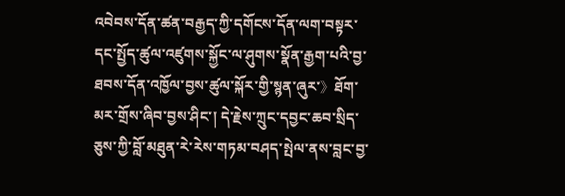འབེབས་དོན་ཚན་བརྒྱད་ཀྱི་དགོངས་དོན་ལག་བསྟར་དང་སྤྱོད་ཚུལ་འཛུགས་སྐྱོང་ལ་ཤུགས་སྣོན་རྒྱག་པའི་བྱ་ཐབས་དོན་འཁྱོལ་བྱས་ཚུལ་སྐོར་གྱི་སྙན་ཞུར་》ཐོག་མར་གྲོས་ཞིབ་བྱས་ཤིང་། དེ་རྗེས་ཀྲུང་དབྱང་ཆབ་སྲིད་ཅུས་ཀྱི་བློ་མཐུན་རེ་རེས་གཏམ་བཤད་སྤེལ་ནས་བླང་བྱ་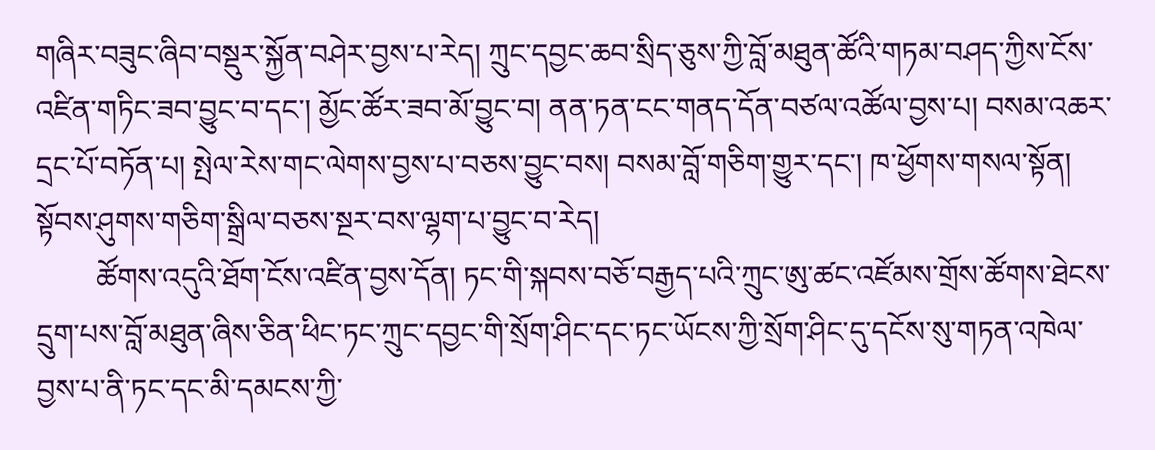གཞིར་བཟུང་ཞིབ་བསྡུར་སྐྱོན་བཤེར་བྱས་པ་རེད། ཀྲུང་དབྱང་ཆབ་སྲིད་ཅུས་ཀྱི་བློ་མཐུན་ཚོའི་གཏམ་བཤད་ཀྱིས་ངོས་འཛིན་གཏིང་ཟབ་བྱུང་བ་དང་། མྱོང་ཚོར་ཟབ་མོ་བྱུང་བ། ནན་ཏན་ངང་གནད་དོན་བཙལ་འཚོལ་བྱས་པ། བསམ་འཆར་དྲང་པོ་བཏོན་པ། སྤེལ་རེས་གང་ལེགས་བྱས་པ་བཅས་བྱུང་བས། བསམ་བློ་གཅིག་གྱུར་དང་། ཁ་ཕྱོགས་གསལ་སྟོན། སྟོབས་ཤུགས་གཅིག་སྒྲིལ་བཅས་སྔར་བས་ལྷག་པ་བྱུང་བ་རེད།
        ཚོགས་འདུའི་ཐོག་ངོས་འཛིན་བྱས་དོན། ཏང་གི་སྐབས་བཅོ་བརྒྱད་པའི་ཀྲུང་ཨུ་ཚང་འཛོམས་གྲོས་ཚོགས་ཐེངས་དྲུག་པས་བློ་མཐུན་ཞིས་ཅིན་ཕིང་ཏང་ཀྲུང་དབྱང་གི་སྲོག་ཤིང་དང་ཏང་ཡོངས་ཀྱི་སྲོག་ཤིང་དུ་དངོས་སུ་གཏན་འཁེལ་བྱས་པ་ནི་ཏང་དང་མི་དམངས་ཀྱི་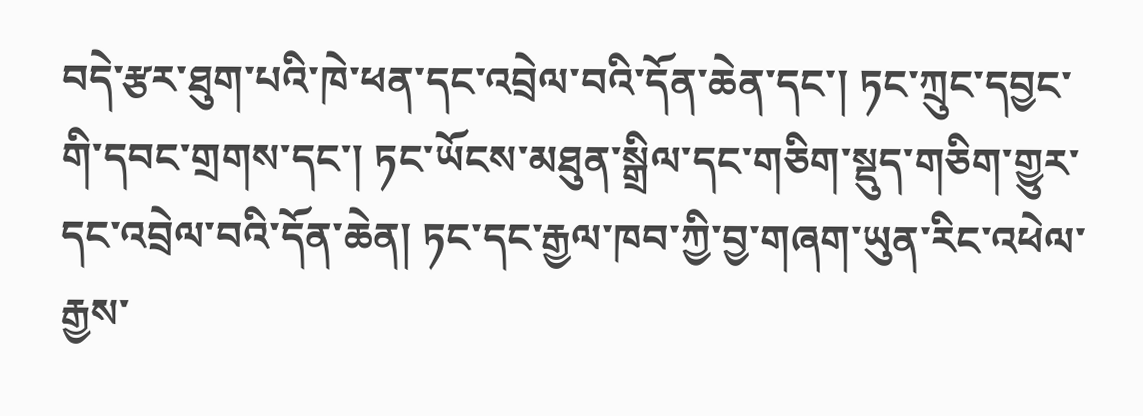བདེ་རྩར་ཐུག་པའི་ཁེ་ཕན་དང་འབྲེལ་བའི་དོན་ཆེན་དང་། ཏང་ཀྲུང་དབྱང་གི་དབང་གྲགས་དང་། ཏང་ཡོངས་མཐུན་སྒྲིལ་དང་གཅིག་སྡུད་གཅིག་གྱུར་དང་འབྲེལ་བའི་དོན་ཆེན། ཏང་དང་རྒྱལ་ཁབ་ཀྱི་བྱ་གཞག་ཡུན་རིང་འཕེལ་རྒྱས་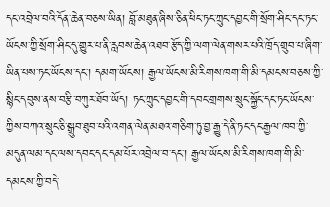དང་འབྲེལ་བའི་དོན་ཆེན་བཅས་ཡིན། བློ་མཐུན་ཞིས་ཅིན་ཕིང་ཏང་ཀྲུང་དབྱང་གི་སྲོག་ཤིང་དང་ཏང་ཡོངས་ཀྱི་སྲོག་ཤིང་དུ་གྱུར་པ་ནི་རླབས་ཆེན་འཐབ་རྩོད་ཀྱི་ལག་ལེན་གསར་པའི་ཁྲོད་གྲུབ་པ་ཞིག་ཡིན་པས་ཏང་ཡོངས་དང་། དམག་ཡོངས། རྒྱལ་ཡོངས་མི་རིགས་ཁག་གི་མི་དམངས་བཅས་ཀྱི་སྙིང་དབུས་ནས་བརྩི་བཀུར་ཐོབ་ཡོད། ཏང་ཀྲུང་དབྱང་གི་དབང་གྲགས་སྲུང་སྐྱོང་དང་ཏང་ཡོངས་ཀྱིས་བཀའ་སྲུང་ཅི་སྒྲུབ་ཐུབ་པའི་འགན་ལེན་མཐའ་གཅིག་ཏུ་བྱ་རྒྱུ་དེ་ནི་ཏང་དང་རྒྱལ་ཁབ་ཀྱི་མདུན་ལམ་དང་ལས་དབང་དང་དམ་པོར་འབྲེལ་བ་དང་། རྒྱལ་ཡོངས་མི་རིགས་ཁག་གི་མི་དམངས་ཀྱི་བདེ་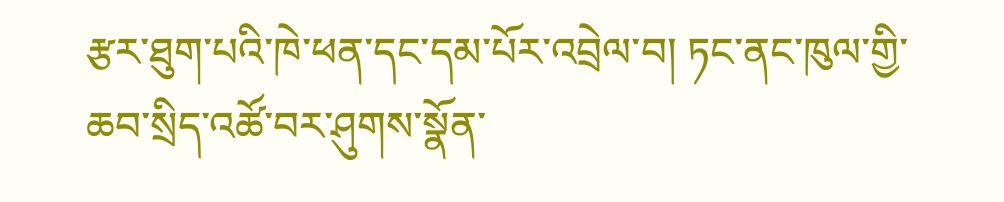རྩར་ཐུག་པའི་ཁེ་ཕན་དང་དམ་པོར་འབྲེལ་བ། ཏང་ནང་ཁུལ་གྱི་ཆབ་སྲིད་འཚོ་བར་ཤུགས་སྣོན་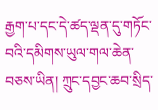རྒྱག་པ་དང་དེ་ཚད་ལྡན་དུ་གཏོང་བའི་དམིགས་ཡུལ་གལ་ཆེན་བཅས་ཡིན། ཀྲུང་དབྱང་ཆབ་སྲིད་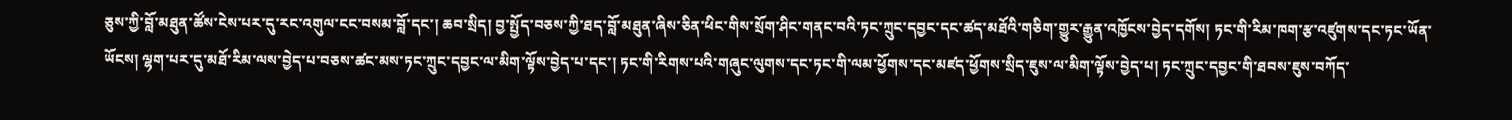ཅུས་ཀྱི་བློ་མཐུན་ཚོས་ངེས་པར་དུ་རང་འགུལ་ངང་བསམ་བློ་དང་། ཆབ་སྲིད། བྱ་སྤྱོད་བཅས་ཀྱི་ཐད་བློ་མཐུན་ཞིས་ཅིན་ཕིང་གིས་སྲོག་ཤིང་གནང་བའི་ཏང་ཀྲུང་དབྱང་དང་ཚད་མཐོའི་གཅིག་གྱུར་རྒྱུན་འཁྱོངས་བྱེད་དགོས། ཏང་གི་རིམ་ཁག་རྩ་འཛུགས་དང་ཏང་ཡོན་ཡོངས། ལྷག་པར་དུ་མཐོ་རིམ་ལས་བྱེད་པ་བཅས་ཚང་མས་ཏང་ཀྲུང་དབྱང་ལ་མིག་ལྟོས་བྱེད་པ་དང་། ཏང་གི་རིགས་པའི་གཞུང་ལུགས་དང་ཏང་གི་ལམ་ཕྱོགས་དང་མཛད་ཕྱོགས་སྲིད་ཇུས་ལ་མིག་ལྟོས་བྱེད་པ། ཏང་ཀྲུང་དབྱང་གི་ཐབས་ཇུས་བཀོད་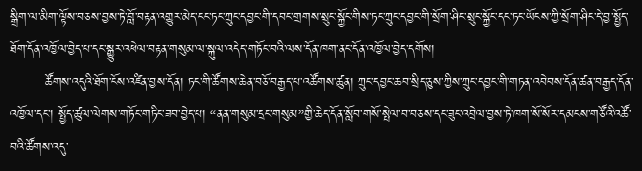སྒྲིག་ལ་མིག་ལྟོས་བཅས་བྱས་ཏེ་བློ་བརྟན་འགྱུར་མེད་ངང་ཏང་ཀྲུང་དབྱང་གི་དབང་གྲགས་སྲུང་སྐྱོང་གིས་ཏང་ཀྲུང་དབྱང་གི་སྲོག་ཤིང་སྲུང་སྐྱོང་དང་ཏང་ཡོངས་ཀྱི་སྲོག་ཤིང་དེ་བྱ་སྤྱོད་ཐོག་དོན་འཁྱོལ་བྱེད་པ་དང་སྒྱུར་འཕེལ་བརྟན་གསུམ་ལ་སྐུལ་འདེད་གཏོང་བའི་ལས་དོན་ཁག་ནང་དོན་འཁྱོལ་བྱེད་དགོས།
        ཚོགས་འདུའི་ཐོག་ངོས་འཛིན་བྱས་དོན། ཏང་གི་ཚོགས་ཆེན་བཅོ་བརྒྱད་པ་འཚོགས་ཚུན། ཀྲུང་དབྱང་ཆབ་སྲིད་ཅུས་ཀྱིས་ཀྲུང་དབྱང་གི་གཏན་འབེབས་དོན་ཚན་བརྒྱད་དོན་འཁྱོལ་དང་། སྤྱོད་ཚུལ་ལེགས་གཏོང་གཏིང་ཟབ་བྱེད་པ། “ནན་གསུམ་དྲང་གསུམ”གྱི་ཆེད་དོན་སློབ་གསོ་སྤེལ་བ་བཅས་དང་ཟུང་འབྲེལ་བྱས་ཏེ་ཁག་སོ་སོར་དམངས་གཙོའི་འཚོ་བའི་ཚོགས་འདུ་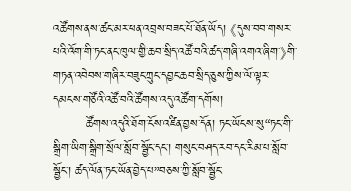འཚོགས་ནས་ཚང་མར་ཕན་འབྲས་བཟང་པོ་ཐོན་ཡོད། 《དུས་བབ་གསར་པའི་འོག་གི་ཏང་ནང་ཁུལ་གྱི་ཆབ་སྲིད་འཚོ་བའི་ཚད་གཞི་འགའ་ཞིག་》གི་གཏན་འབེབས་གཞིར་བཟུང་ཀྲུང་དབྱང་ཆབ་སྲིད་ཅུས་ཀྱིས་ལོ་ལྟར་དམངས་གཙོའི་འཚོ་བའི་ཚོགས་འདུ་འཚོག་དགོས།
        ཚོགས་འདུའི་ཐོག་ངོས་འཛིན་བྱས་དོན། ཏང་ཡོངས་སུ“ཏང་གི་སྒྲིག་ཡིག་སྒྲིག་སྲོལ་སློབ་སྦྱོང་དང་། གསུང་བཤད་རབ་དང་རིམ་པ་སློབ་སྦྱོང་། ཚད་ལོན་ཏང་ཡོན་བྱེད་པ”བཅས་ཀྱི་སློབ་སྦྱོང་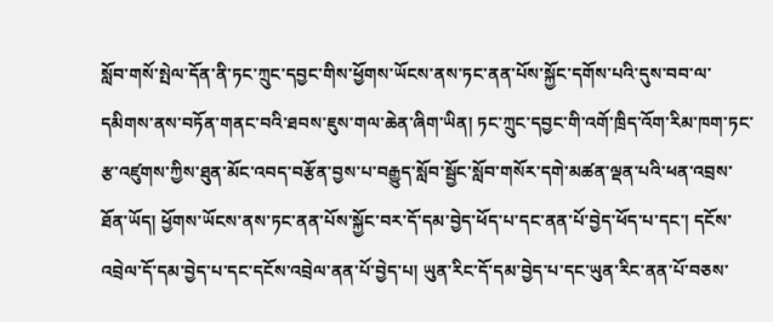སློབ་གསོ་སྤེལ་དོན་ནི་ཏང་ཀྲུང་དབྱང་གིས་ཕྱོགས་ཡོངས་ནས་ཏང་ནན་པོས་སྐྱོང་དགོས་པའི་དུས་བབ་ལ་དམིགས་ནས་བཏོན་གནང་བའི་ཐབས་ཇུས་གལ་ཆེན་ཞིག་ཡིན། ཏང་ཀྲུང་དབྱང་གི་འགོ་ཁྲིད་འོག་རིམ་ཁག་ཏང་རྩ་འཛུགས་ཀྱིས་ཐུན་མོང་འབད་བརྩོན་བྱས་པ་བརྒྱུད་སློབ་སྦྱོང་སློབ་གསོར་དགེ་མཚན་ལྡན་པའི་ཕན་འབྲས་ཐོན་ཡོད། ཕྱོགས་ཡོངས་ནས་ཏང་ནན་པོས་སྐྱོང་བར་དོ་དམ་བྱེད་ཕོད་པ་དང་ནན་པོ་བྱེད་ཕོད་པ་དང་། དངོས་འབྲེལ་དོ་དམ་བྱེད་པ་དང་དངོས་འབྲེལ་ནན་པོ་བྱེད་པ། ཡུན་རིང་དོ་དམ་བྱེད་པ་དང་ཡུན་རིང་ནན་པོ་བཅས་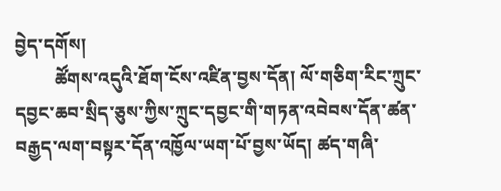བྱེད་དགོས།
         ཚོགས་འདུའི་ཐོག་ངོས་འཛིན་བྱས་དོན། ལོ་གཅིག་རིང་ཀྲུང་དབྱང་ཆབ་སྲིད་ཅུས་ཀྱིས་ཀྲུང་དབྱང་གི་གཏན་འབེབས་དོན་ཚན་བརྒྱད་ལག་བསྟར་དོན་འཁྱོལ་ཡག་པོ་བྱས་ཡོད། ཚད་གཞི་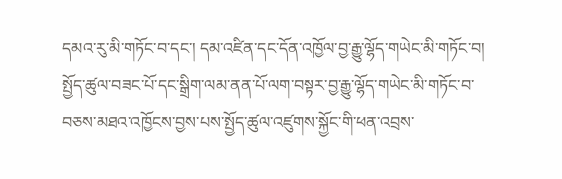དམའ་རུ་མི་གཏོང་བ་དང་། དམ་འཛིན་དང་དོན་འཁྱོལ་བྱ་རྒྱུ་ལྷོད་གཡེང་མི་གཏོང་བ། སྤྱོད་ཚུལ་བཟང་པོ་དང་སྒྲིག་ལམ་ནན་པོ་ལག་བསྟར་བྱ་རྒྱུ་ལྷོད་གཡེང་མི་གཏོང་བ་བཅས་མཐའ་འཁྱོངས་བྱས་པས་སྤྱོད་ཚུལ་འཛུགས་སྐྱོང་གི་ཕན་འབྲས་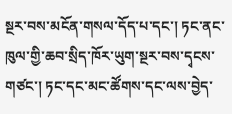སྔར་བས་མངོན་གསལ་དོད་པ་དང་། ཏང་ནང་ཁུལ་གྱི་ཆབ་སྲིད་ཁོར་ཡུག་སྔར་བས་དྭངས་གཙང་། ཏང་དང་མང་ཚོགས་དང་ལས་བྱེད་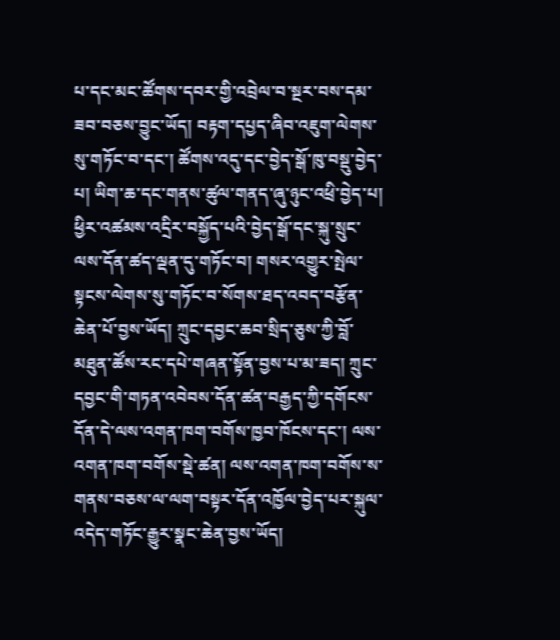པ་དང་མང་ཚོགས་དབར་གྱི་འབྲེལ་བ་སྔར་བས་དམ་ཟབ་བཅས་བྱུང་ཡོད། བརྟག་དཔྱད་ཞིབ་འཇུག་ལེགས་སུ་གཏོང་བ་དང་། ཚོགས་འདུ་དང་བྱེད་སྒོ་ཁུ་བསྡུ་བྱེད་པ། ཡིག་ཆ་དང་གནས་ཚུལ་གནད་ཞུ་ཉུང་འཕྲི་བྱེད་པ། ཕྱིར་འཚམས་འདྲིར་བསྐྱོད་པའི་བྱེད་སྒོ་དང་སྐུ་སྲུང་ལས་དོན་ཚད་ལྡན་དུ་གཏོང་བ། གསར་འགྱུར་སྤེལ་སྟངས་ལེགས་སུ་གཏོང་བ་སོགས་ཐད་འབད་བརྩོན་ཆེན་པོ་བྱས་ཡོད། ཀྲུང་དབྱང་ཆབ་སྲིད་ཅུས་ཀྱི་བློ་མཐུན་ཚོས་རང་དཔེ་གཞན་སྟོན་བྱས་པ་མ་ཟད། ཀྲུང་དབྱང་གི་གཏན་འབེབས་དོན་ཚན་བརྒྱད་ཀྱི་དགོངས་དོན་དེ་ལས་འགན་ཁག་བགོས་ཁྱབ་ཁོངས་དང་། ལས་འགན་ཁག་བགོས་སྡེ་ཚན། ལས་འགན་ཁག་བགོས་ས་གནས་བཅས་ལ་ལག་བསྟར་དོན་འཁྱོལ་བྱེད་པར་སྐུལ་འདེད་གཏོང་རྒྱུར་སྣང་ཆེན་བྱས་ཡོད།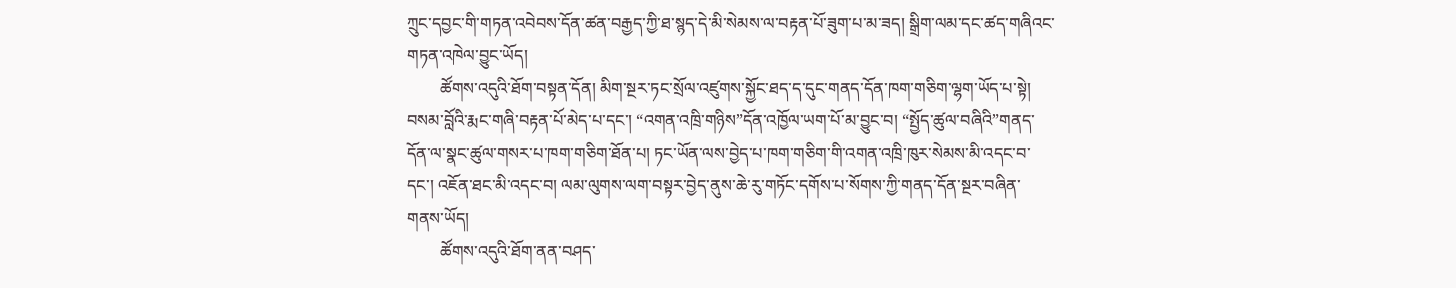ཀྲུང་དབྱང་གི་གཏན་འབེབས་དོན་ཚན་བརྒྱད་ཀྱི་ཐ་སྙད་དེ་མི་སེམས་ལ་བརྟན་པོ་ཟུག་པ་མ་ཟད། སྒྲིག་ལམ་དང་ཚད་གཞིའང་གཏན་འཁེལ་བྱུང་ཡོད།
        ཚོགས་འདུའི་ཐོག་བསྟན་དོན། མིག་སྔར་ཏང་སྲོལ་འཛུགས་སྐྱོང་ཐད་ད་དུང་གནད་དོན་ཁག་གཅིག་ལྷག་ཡོད་པ་སྟེ། བསམ་བློའི་རྨང་གཞི་བརྟན་པོ་མེད་པ་དང་། “འགན་འཁྲི་གཉིས”དོན་འཁྱོལ་ཡག་པོ་མ་བྱུང་བ། “སྤྱོད་ཚུལ་བཞིའི”གནད་དོན་ལ་སྣང་ཚུལ་གསར་པ་ཁག་གཅིག་ཐོན་པ། ཏང་ཡོན་ལས་བྱེད་པ་ཁག་གཅིག་གི་འགན་འཁྲི་ཁུར་སེམས་མི་འདང་བ་དང་། འཇོན་ཐང་མི་འདང་བ། ལམ་ལུགས་ལག་བསྟར་བྱེད་ནུས་ཆེ་རུ་གཏོང་དགོས་པ་སོགས་ཀྱི་གནད་དོན་སྔར་བཞིན་གནས་ཡོད།
        ཚོགས་འདུའི་ཐོག་ནན་བཤད་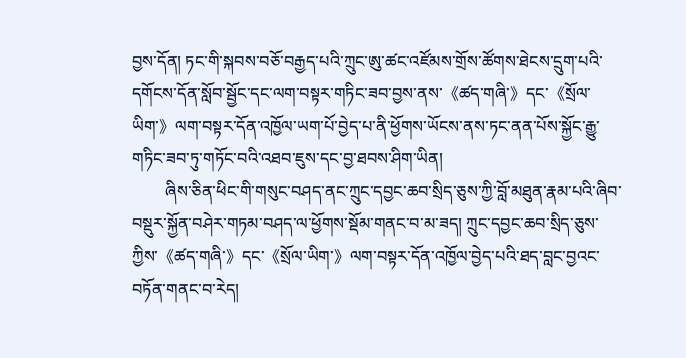བྱས་དོན། ཏང་གི་སྐབས་བཅོ་བརྒྱད་པའི་ཀྲུང་ཨུ་ཚང་འཛོམས་གྲོས་ཚོགས་ཐེངས་དྲུག་པའི་དགོངས་དོན་སློབ་སྦྱོང་དང་ལག་བསྟར་གཏིང་ཟབ་བྱས་ནས་《ཚད་གཞི་》དང་《སྲོལ་ཡིག་》ལག་བསྟར་དོན་འཁྱོལ་ཡག་པོ་བྱེད་པ་ནི་ཕྱོགས་ཡོངས་ནས་ཏང་ནན་པོས་སྐྱོང་རྒྱུ་གཏིང་ཟབ་ཏུ་གཏོང་བའི་འཐབ་ཇུས་དང་བྱ་ཐབས་ཤིག་ཡིན།
        ཞིས་ཅིན་ཕིང་གི་གསུང་བཤད་ནང་ཀྲུང་དབྱང་ཆབ་སྲིད་ཅུས་ཀྱི་བློ་མཐུན་རྣམ་པའི་ཞིབ་བསྡུར་སྐྱོན་བཤེར་གཏམ་བཤད་ལ་ཕྱོགས་སྡོམ་གནང་བ་མ་ཟད། ཀྲུང་དབྱང་ཆབ་སྲིད་ཅུས་ཀྱིས་《ཚད་གཞི་》དང་《སྲོལ་ཡིག་》ལག་བསྟར་དོན་འཁྱོལ་བྱེད་པའི་ཐད་བླང་བྱའང་བཏོན་གནང་བ་རེད།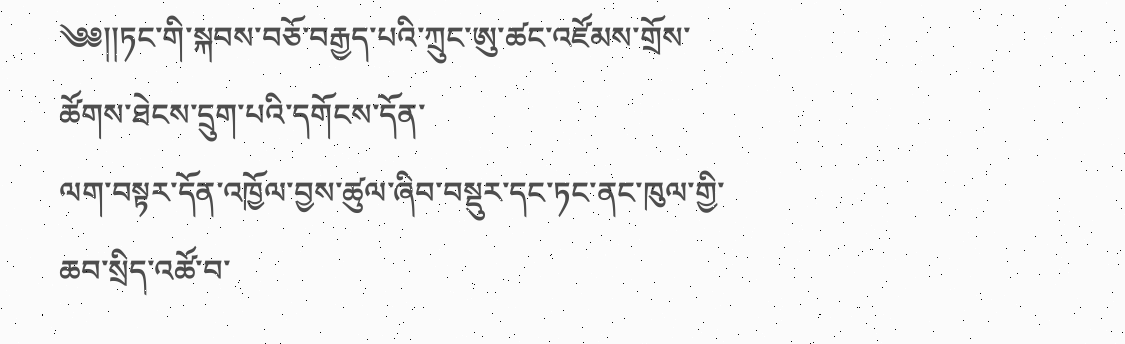༄༅།།ཏང་གི་སྐབས་བཅོ་བརྒྱད་པའི་ཀྲུང་ཨུ་ཚང་འཛོམས་གྲོས་ཚོགས་ཐེངས་དྲུག་པའི་དགོངས་དོན་
ལག་བསྟར་དོན་འཁྱོལ་བྱས་ཚུལ་ཞིབ་བསྡུར་དང་ཏང་ནང་ཁུལ་གྱི་ཆབ་སྲིད་འཚོ་བ་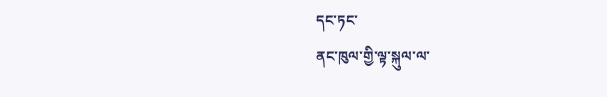དང་ཏང་
ནང་ཁུལ་གྱི་ལྟ་སྐུལ་ལ་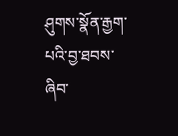ཤུགས་སྣོན་རྒྱག་པའི་བྱ་ཐབས་ཞིབ་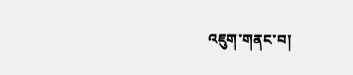འཇུག་གནང་བ།